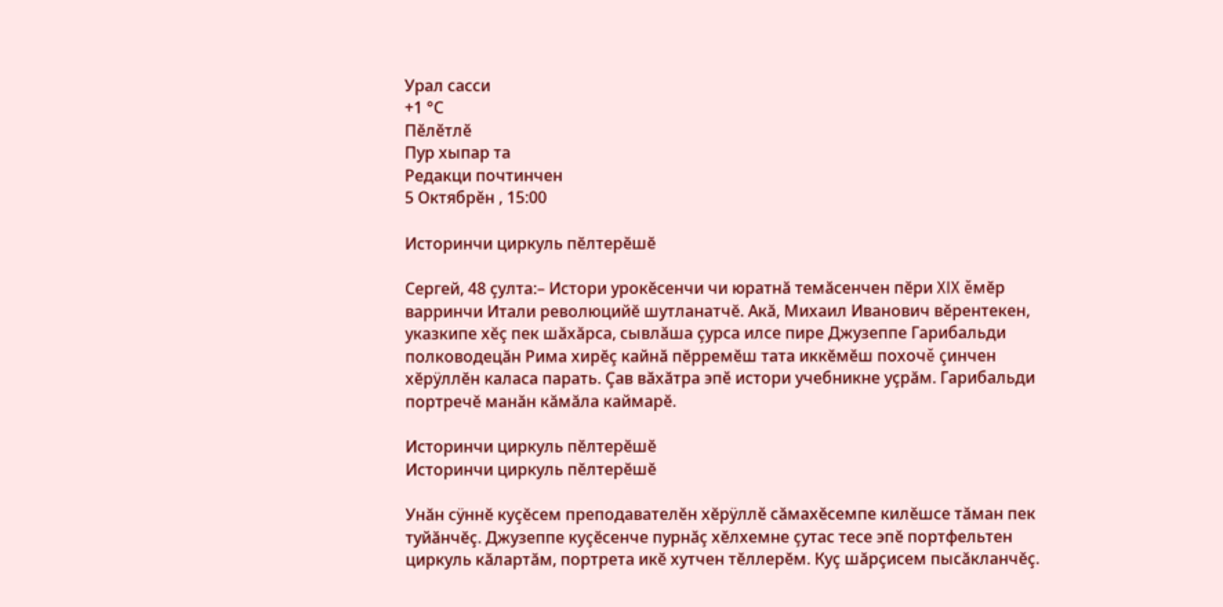Урал сасси
+1 °С
Пӗлӗтлӗ
Пур хыпар та
Редакци почтинчен
5 Октябрӗн , 15:00

Историнчи циркуль пĕлтерĕшĕ

Сергей, 48 çулта:– Истори урокĕсенчи чи юратнă темăсенчен пĕри XIX ĕмĕр варринчи Итали революцийĕ шутланатчĕ. Акă, Михаил Иванович вĕрентекен, указкипе хĕç пек шăхăрса, сывлăша çурса илсе пире Джузеппе Гарибальди полководецăн Рима хирĕç кайнă пĕрремĕш тата иккĕмĕш похочĕ çинчен хĕрÿллĕн каласа парать. Çав вăхăтра эпӗ истори учебникне уçрăм. Гарибальди портречĕ манăн кăмăла каймарĕ.

Историнчи циркуль пĕлтерĕшĕ
Историнчи циркуль пĕлтерĕшĕ

Унăн сÿннĕ куçĕсем преподавателĕн хĕрÿллӗ сăмахĕсемпе килĕшсе тăман пек туйăнчĕç. Джузеппе куçĕсенче пурнăç хĕлхемне çутас тесе эпĕ портфельтен циркуль кăлартăм, портрета икĕ хутчен тĕллерĕм. Куç шăрçисем пысăкланчĕç.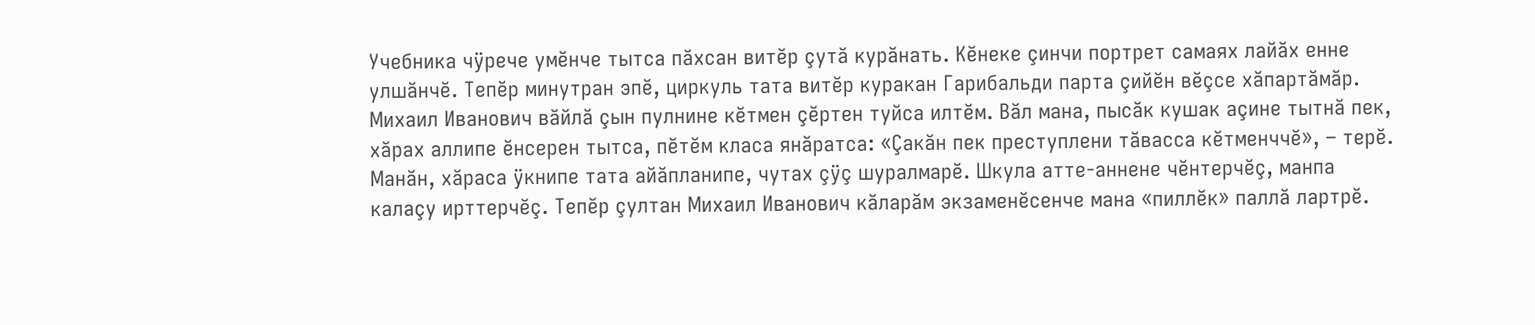Учебника чÿрече умĕнче тытса пăхсан витĕр çутă курăнать. Кĕнеке çинчи портрет самаях лайăх енне улшăнчĕ. Тепĕр минутран эпĕ, циркуль тата витӗр куракан Гарибальди парта çийĕн вĕçсе хăпартăмăр. Михаил Иванович вăйлă çын пулнине кĕтмен çĕртен туйса илтĕм. Вăл мана, пысăк кушак аçине тытнă пек, хăрах аллипе ĕнсерен тытса, пĕтĕм класа янăратса: «Çакăн пек преступлени тăвасса кĕтменччĕ», – терĕ. Манăн, хăраса ÿкнипе тата айăпланипе, чутах çÿç шуралмарĕ. Шкула атте-аннене чĕнтерчĕç, манпа калаçу ирттерчĕç. Тепĕр çултан Михаил Иванович кăларăм экзаменĕсенче мана «пиллĕк» паллă лартрĕ.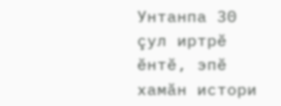Унтанпа 30 çул иртрĕ ĕнтĕ, эпĕ хамăн истори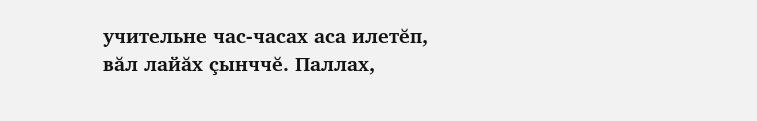учительне час-часах аса илетĕп, вăл лайăх çынччĕ. Паллах,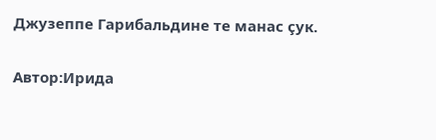Джузеппе Гарибальдине те манас çук.

Автор:Ирида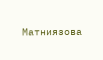Матниязова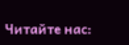Читайте нас: